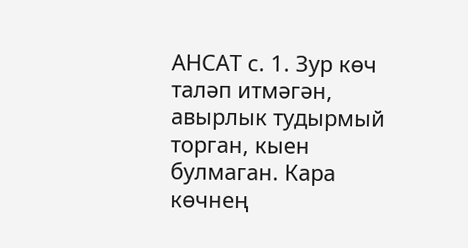АНСАТ с. 1. Зур көч таләп итмәгән, авырлык тудырмый торган, кыен булмаган. Кара көчнең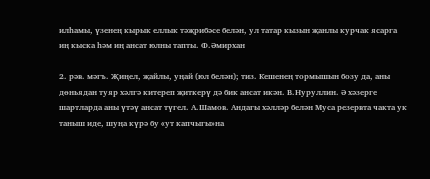илһамы, үзенең кырык еллык тәҗрибәсе белән, ул татар кызын җанлы курчак ясарга иң кыска һәм иң ансат юлны тапты. Ф.Әмирхан

2. рәв. мәгъ. Җиңел, җайлы, уңай (юл белән); тиз. Кешенең тормышын бозу да, аны дөньядан туяр хәлгә китереп җиткерү дә бик ансат икән. В.Нуруллин. Ә хәзерге шартларда аны үтәү ансат түгел. А.Шамов. Андагы хәлләр белән Муса резервта чакта ук таныш иде, шуңа күрә бу «ут капчыгы»на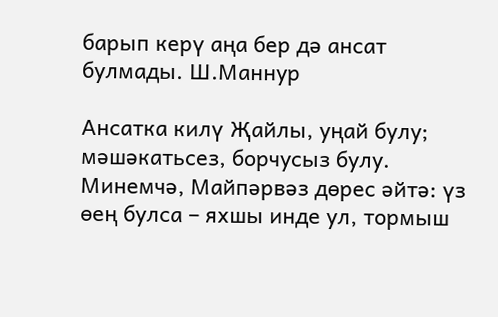барып керү аңа бер дә ансат булмады. Ш.Маннур

Ансатка килү Җайлы, уңай булу; мәшәкатьсез, борчусыз булу. Минемчә, Майпәрвәз дөрес әйтә: үз өең булса – яхшы инде ул, тормыш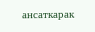ансаткарак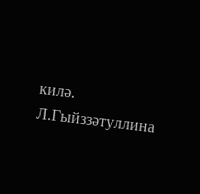килә. Л.Гыйззәтуллина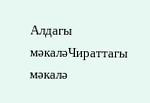Алдагы мәкаләЧираттагы мәкалә